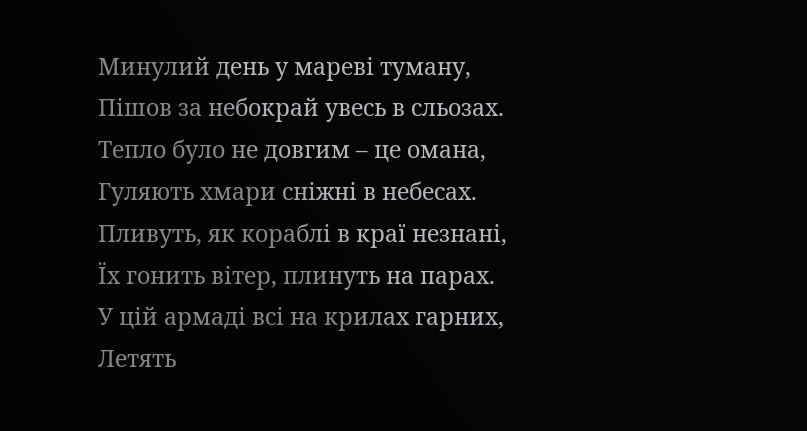Минулий день у мареві туману,
Пішов за небокрай увесь в сльозах.
Тепло було не довгим – це омана,
Гуляють хмари сніжні в небесах.
Пливуть, як кораблі в краї незнані,
Їх гонить вітер, плинуть на парах.
У цій армаді всі на крилах гарних,
Летять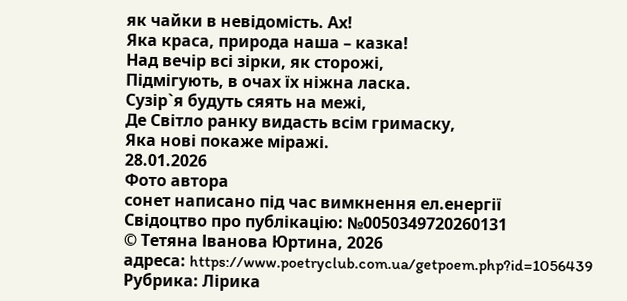як чайки в невідомість. Ах!
Яка краса, природа наша – казка!
Над вечір всі зірки, як сторожі,
Підмігують, в очах їх ніжна ласка.
Сузір`я будуть сяять на межі,
Де Світло ранку видасть всім гримаску,
Яка нові покаже міражі.
28.01.2026
Фото автора
сонет написано під час вимкнення ел.енергії
Свідоцтво про публікацію: №0050349720260131
© Тетяна Іванова Юртина, 2026
адреса: https://www.poetryclub.com.ua/getpoem.php?id=1056439
Рубрика: Лірика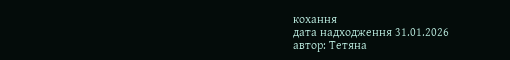кохання
дата надходження 31.01.2026
автор: Тетяна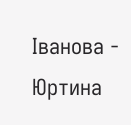Іванова - Юртина